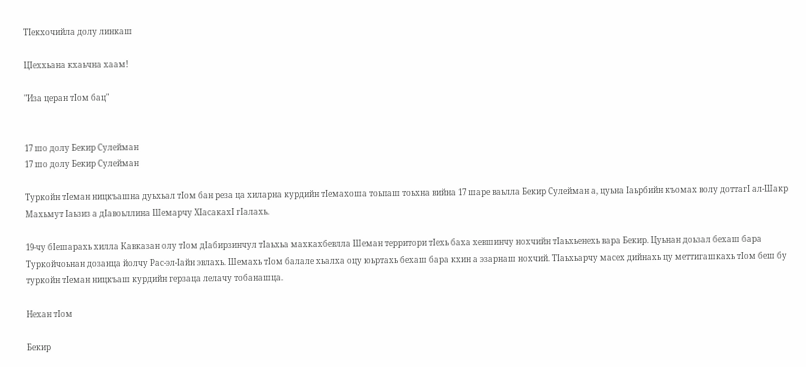ТIекхочийла долу линкаш

ЦIеххьана кхаьчна хаам!

"Иза церан тIом бац"


17 шо долу Бекир Сулейман
17 шо долу Бекир Сулейман

Туркойн тIеман ницкъашна дуьхьал тIом бан реза ца хиларна курдийн тIемахоша тоьпаш тоьхна вийна 17 шаре ваьлла Бекир Сулейман а, цуьна Iаьрбийн къомах волу доттагI ал-Шакр Махьмут Iаьзиз а дIавоьллина Шемарчу ХIасакахI гIалахь.

19-чу бIешарахь хилла Кавказан олу тIом дIабирзинчул тIаьхьа махкахбевлла Шеман территори тIехь баха хевшинчу нохчийн тIаьхьенехь вара Бекир. Цуьнан доьзал бехаш бара Туркойчоьнан дозанца йолчу Рас-эл-Iайн эвлахь. Шемахь тIом балале хьалха оцу юьртахь бехаш бара кхин а эзарнаш нохчий. ТIаьхьарчу масех дийнахь цу меттигашкахь тIом беш бу туркойн тIеман ницкъаш курдийн герзаца лелачу тобанашца.

Нехан тIом

Бекир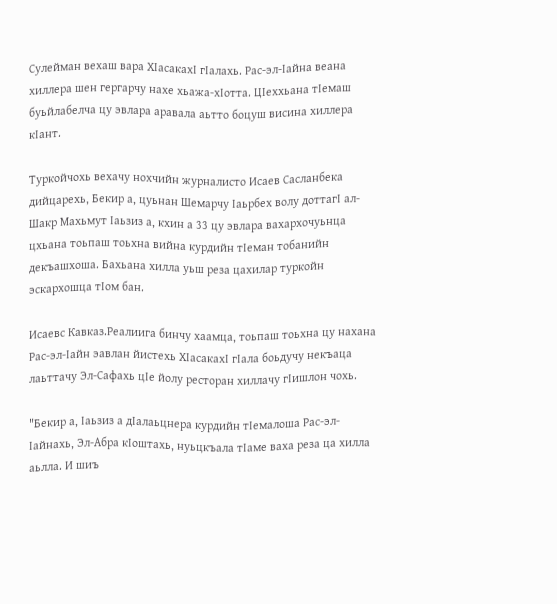Сулейман вехаш вара ХIасакахI гIалахь. Рас-эл-Iайна веана хиллера шен гергарчу нахе хьажа-хIотта. ЦIеххьана тIемаш буьйлабелча цу эвлара аравала аьтто боцуш висина хиллера кIант.

Туркойчохь вехачу нохчийн журналисто Исаев Сасланбека дийцарехь, Бекир а, цуьнан Шемарчу Iаьрбех волу доттагI ал-Шакр Махьмут Iаьзиз а, кхин а 33 цу эвлара вахархочуьнца цхьана тоьпаш тоьхна вийна курдийн тIеман тобанийн декъашхоша. Бахьана хилла уьш реза цахилар туркойн эскархошца тIом бан.

Исаевс Кавказ.Реалиига бинчу хаамца, тоьпаш тоьхна цу нахана Рас-эл-Iайн эавлан йистехь ХIасакахI гIала боьдучу некъаца лаьттачу Эл-Сафахь цIе йолу ресторан хиллачу гIишлон чохь.

"Бекир а, Iаьзиз а дIалаьцнера курдийн тIемалоша Рас-эл-Iайнахь, Эл-Абра кIоштахь, нуьцкъала тIаме ваха реза ца хилла аьлла. И шиъ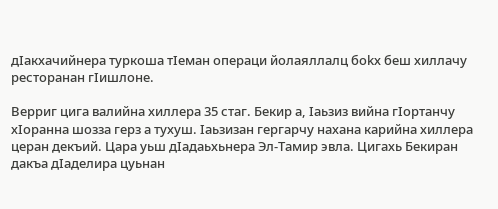дIакхачийнера туркоша тIеман операци йолаяллалц боkх беш хиллачу ресторанан гIишлоне.

Верриг цига валийна хиллера 35 стаг. Бекир а, Iаьзиз вийна гIортанчу хIоранна шозза герз а тухуш. Iаьзизан гергарчу нахана карийна хиллера церан декъий. Цара уьш дIадаьхьнера Эл-Тамир эвла. Цигахь Бекиран дакъа дIаделира цуьнан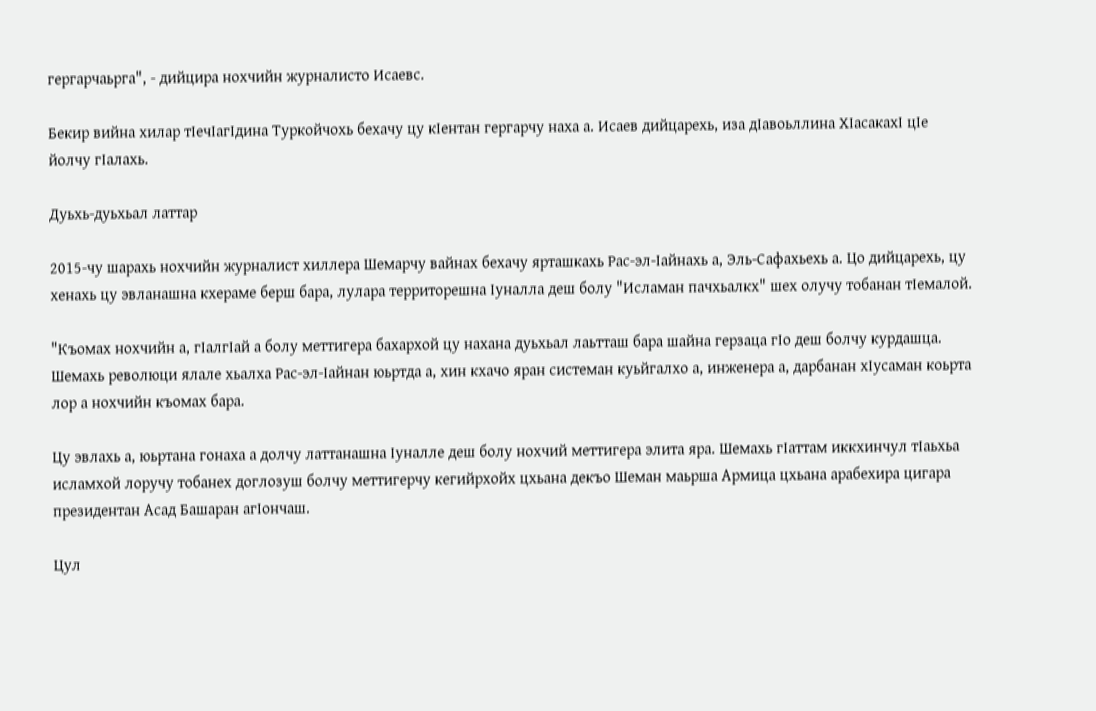гергарчаьрга", - дийцира нохчийн журналисто Исаевс.

Бекир вийна хилар тIечIагIдина Туркойчохь бехачу цу кIентан гергарчу наха а. Исаев дийцарехь, иза дIавоьллина ХIасакахI цIе йолчу гIалахь.

Дуьхь-дуьхьал латтар

2015-чу шарахь нохчийн журналист хиллера Шемарчу вайнах бехачу ярташкахь Рас-эл-Iайнахь а, Эль-Сафахьехь а. Цо дийцарехь, цу хенахь цу эвланашна кхераме берш бара, лулара территорешна Iуналла деш болу "Исламан пачхьалкх" шех олучу тобанан тIемалой.

"Къомах нохчийн а, гIалгIай а болу меттигера бахархой цу нахана дуьхьал лаьтташ бара шайна герзаца гIо деш болчу курдашца. Шемахь революци ялале хьалха Рас-эл-Iайнан юьртда а, хин кхачо яран системан куьйгалхо а, инженера а, дарбанан хIусаман коьрта лор а нохчийн къомах бара.

Цу эвлахь а, юьртана гонаха а долчу латтанашна Iуналле деш болу нохчий меттигера элита яра. Шемахь гIаттам иккхинчул тIаьхьа исламхой лоручу тобанех доглозуш болчу меттигерчу кегийрхойх цхьана декъо Шеман маьрша Армица цхьана арабехира цигара президентан Асад Башаран агIончаш.

Цул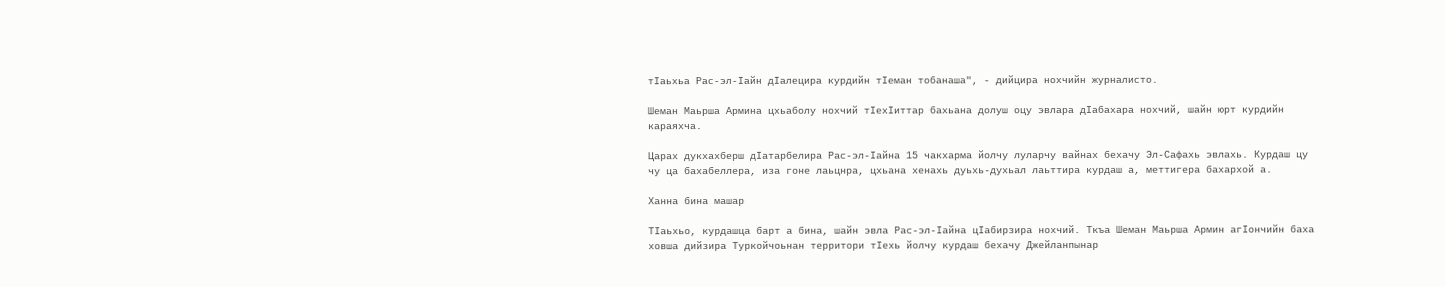тIаьхьа Рас-эл-Iайн дIалецира курдийн тIеман тобанаша", - дийцира нохчийн журналисто.

Шеман Маьрша Армина цхьаболу нохчий тIехIиттар бахьана долуш оцу эвлара дIабахара нохчий, шайн юрт курдийн караяхча.

Царах дукхахберш дIатарбелира Рас-эл-Iайна 15 чакхарма йолчу луларчу вайнах бехачу Эл-Сафахь эвлахь. Курдаш цу чу ца бахабеллера, иза гоне лаьцнра, цхьана хенахь дуьхь-духьал лаьттира курдаш а, меттигера бахархой а.

Ханна бина машар

ТIаьхьо, курдашца барт а бина, шайн эвла Рас-эл-Iайна цIабирзира нохчий. Ткъа Шеман Маьрша Армин агIончийн баха ховша дийзира Туркойчоьнан территори тIехь йолчу курдаш бехачу Джейланпынар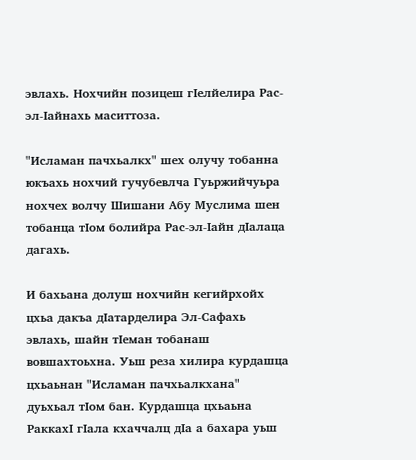эвлахь. Нохчийн позицеш гIелйелира Рас-эл-Iайнахь маситтоза.

"Исламан пачхьалкх" шех олучу тобанна юкъахь нохчий гучубевлча Гуьржийчуьра нохчех волчу Шишани Абу Муслима шен тобанца тIом болийра Рас-эл-Iайн дIалаца дагахь.

И бахьана долуш нохчийн кегийрхойх цхьа дакъа дIатарделира Эл-Сафахь эвлахь, шайн тIеман тобанаш вовшахтоьхна. Уьш реза хилира курдашца цхьаьнан "Исламан пачхьалкхана" дуьхьал тIом бан. Курдашца цхьаьна РаккахI гIала кхаччалц дIа а бахара уьш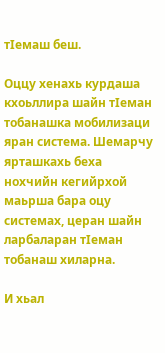тIемаш беш.

Оццу хенахь курдаша кхоьллира шайн тIеман тобанашка мобилизаци яран система. Шемарчу ярташкахь беха нохчийн кегийрхой маьрша бара оцу системах, церан шайн ларбаларан тIеман тобанаш хиларна.

И хьал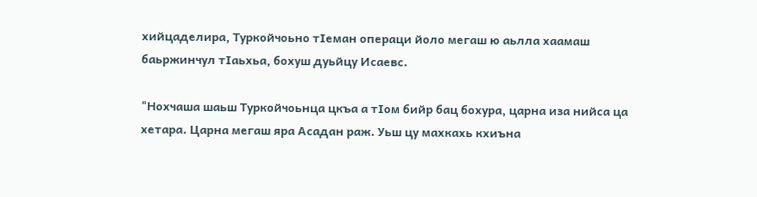хийцаделира, Туркойчоьно тIеман операци йоло мегаш ю аьлла хаамаш баьржинчул тIаьхьа, бохуш дуьйцу Исаевс.

"Нохчаша шаьш Туркойчоьнца цкъа а тIом бийр бац бохура, царна иза нийса ца хетара. Царна мегаш яра Асадан раж. Уьш цу махкахь кхиъна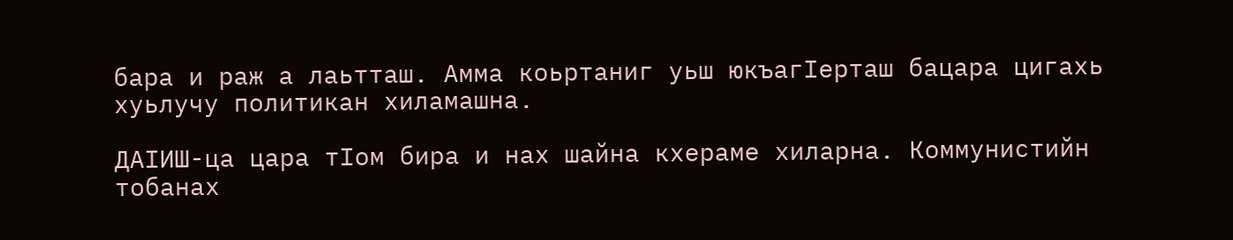бара и раж а лаьтташ. Амма коьртаниг уьш юкъагIерташ бацара цигахь хуьлучу политикан хиламашна.

ДАIИШ-ца цара тIом бира и нах шайна кхераме хиларна. Коммунистийн тобанах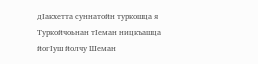дIакхетта суннатойн туркошца я Туркойчоьнан тIеман ницкъашца йогIуш йолчу Шеман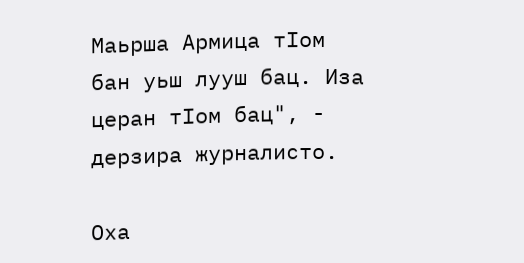Маьрша Армица тIом бан уьш лууш бац. Иза церан тIом бац", - дерзира журналисто.

Оха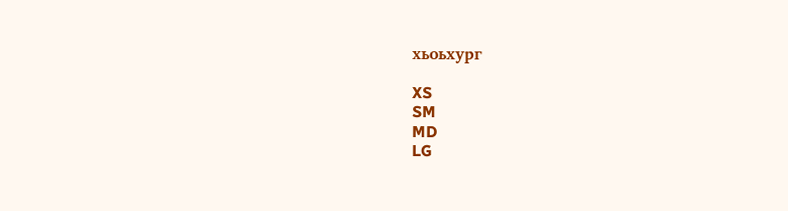хьоьхург

XS
SM
MD
LG